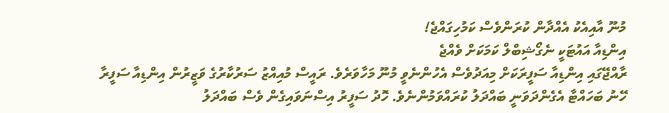މުނޫ އާއިއެކު އެއްދާން ކުރަންވެސް ކަމުހިގައްޖެ!
އިންޑިއާ އައުޓަކީ ނެގޯޝިބްލް ކަމަކަށް ވެއްޖެ
ރާއްޖޭގައި އިންޑިއާ ސަފީރަކަށް މިއަދުވެސް އެހުންނެވީ މުނޫ މަހާވަރެވެ. ރައީސް މުއިއްޒު ސަރުކާރުގެ ވަޒީރުން އިންޑިއާ ސަފީރާ ހޭނު ބަހައްޓާ އެގެންދަވަނީ ބައްދަލު ކުރައްވަމުންނެވެ. ހޮދު ސަފީރު އިސްނަވައިގެން ވެސް ބައްދަލު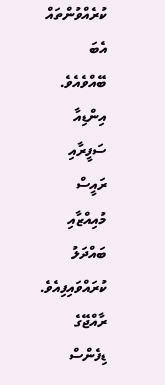ކުރެއްވުންތައް އެބަ ބޭއްވެއެވެ.
އިންޑިއާ ސަފީރާއި ރައީސް މުއިއްޒާއި ބައްދަލު ކުރައްވައިފިއެވެ. ރާއްޖޭގެ ޑިފެންސް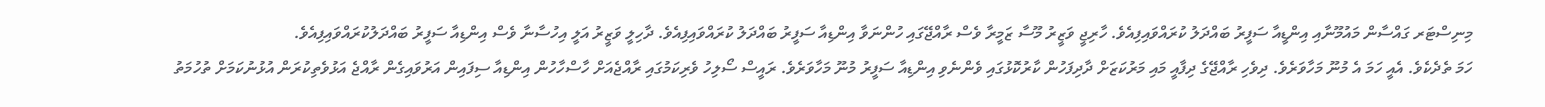މިނިސްޓަރ ގައްސާން މައުމޫނާއި އިންޑީއާ ސަފީރު ބައްދަލު ކުރައްވައިފިއެވެ. ހާރިޖީ ވަޒީރު މޫސާ ޒަމީރާ ވެސް ރާއްޖޭގައި ހުންނަވާ އިންޑިއާ ސަފީރު ބައްދަލު ކުރައްވައިފިއެވެ. ދާހިލީ ވަޒީރު އަލީ އިހުސާނާ ވެސް އިންޑިއާ ސަފީރު ބައްދަލުކުރައްވައިފިއެވެ.
ހަމަ ތެދެކެވެ. އެއީ ހަމަ އެ މުނޫ މަހާވަރެވެ. ދިވެހި ރާއްޖޭގެ ދިފާއީ މައި މަރުކަޒަށް ދާދިފަހުން ކާރުކޮޅުގައި ވެންނެވި އިންޑިއާ ސަފީރު މުނޫ މަހާވަރެވެ. ރައީސް ސޯލިހު ވެރިކަމުގައި ރާއްޖެއަށް ހާސްހާހުން އިންޑިއާ ސިފައިން އަރުވައިގެން ރާއްޖެ އަޅުވެތިކުރަން އުޅުނުކަމަށް ތުހުމަތު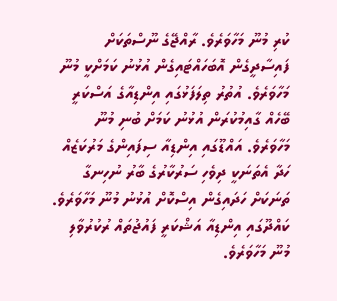ކުރި މުނޫ މަހާވަރެވެ. ރާއްޖޭގެ ނޫސްތަކަށް ފައިސާދީގެން އޮބަހައްޓައިގެން އުޅުނު ކަމަށްކީ މުނޫ މަހާވަރެވެ. އުތުރު ތިލަފަޅުގައި އިންޑިއާގެ އަސްކަރީ ބޭހެއް ގާއިމުކުރަން އުޅުނު ކަމަށް ބުނި މުނޫ މަހާވަރެވެ. އައްޑޫގައި އިންޑިއާ ސިފައިންގެ މަރުކަޒެއް ހަދާ އެތަނަކީ ދިވެހި ސަރުކާރުގެ ބާރު ނުހިނގާ ތަނަކަށް ހަދައިގެން އިސްކޮށް އުޅުނު މުނޫ މަހާވަރެވެ. ކައްދޫގައި އިންޑިއާ އަޝްކަރީ ފައުޖުތައް ރުކުރުވާލި މުނޫ މަހާވަރެވެ.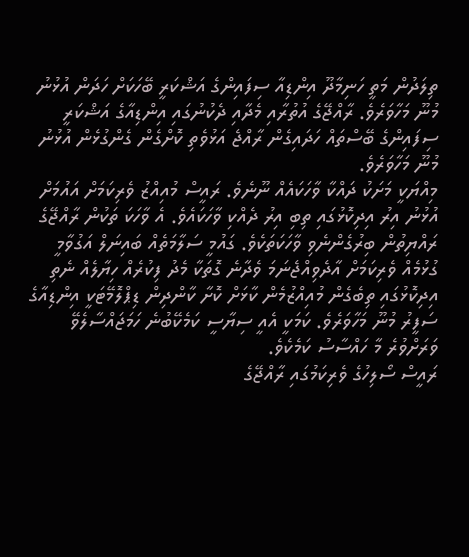ތިލަދުން މަތީ ހަނިމާދޫ އިންޑިއާ ސިފައިންގެ އަޝްކަރީ ބޭހަކަށް ހަދަން އުޅުނު މުނޫ މަހާވަރެވެ. ރާއްޖޭގެ އުތުރާއި މެދާއި ދެކުނުގައި އިންޑިއާގެ އަޝްކަރީ ސިފައިންގެ ބޭސްތައް ހަދައިގެން ރާއްޖެ އަޅުވެތި ކޮށްގެން ގެންގުޅެން އުޅުނު މުނޫ މަހާވަރެވެ.
މިއްޔަކީ މަށަކު ދައްކާ ވާހަކައެއް ނޫނެވެ. ރައީސް މުއިއްޒު ވެރިކަމަށް އައުމަށް އުޅުނު އިރު އިދިކޮޅުގައި ތިބި އިރު ދެއްކި ވާހަކައެވެ. އެ ވާހަކަ ތަކުން ރާއްޖޭގެ ރައްޔިތުން ބިރުގެންނެވި ވާހަކަތަކެވެ. ގައުމީ ސަލާމަތެއް ބައިނަލް އަގުވާމީ ގުޅުމެއް ވެރިކަމަށް އާދެވިއްޖެނަމަ ވެދާނެ ގޮތަކާ މެދު ފިކުރެއް ހިޔާލެއް ނެތި އިދިކޮޅުގައި ތިބެގެން މުއިއްޒުމެން ކާޅަށް ކޮށާ ކާންދިން ޑިޕްލޮމޭޓަކީ އިންޑިއާގެ ސަފީރު މުނޫ މަހާވަރެވެ. ކަމަކީ އެއީ ސިޔާސީ ކަމެކޭބުނެ ހަމަޖައްސާލެވޭ ވަރަށްވުރެ މާ ހައްސާސު ކަމެކެވެ.
ރައީސް ސޯލިހުގެ ވެރިކަމުގައި ރާއްޖޭގެ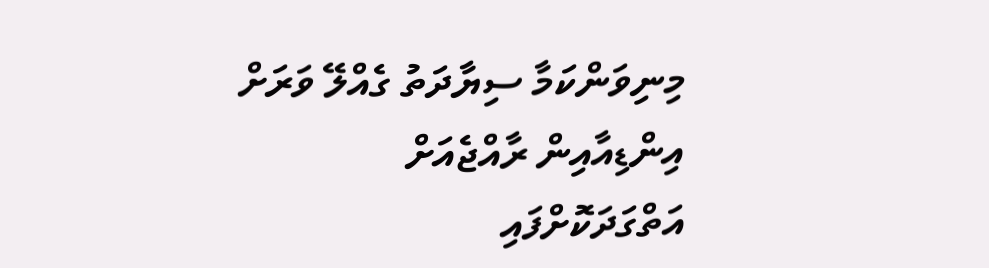މިނިވަންކަމާ ސިޔާދަތު ގެއްލޭ ވަރަށް އިންޑިއާއިން ރާއްޖެއަށް އަތްގަދަކޮށްފައި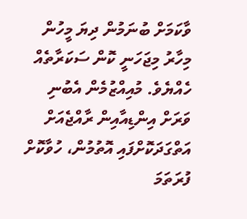ވާކަމަށް ބުނަމުން ދިޔަ މީހުން މިހާރު މިޖަހަނީ ކޮން ސަކަރާތެއް ހެއްޔެވެ. މުއިއްޒުމެން އެބުނި ވަރަށް އިންޑިއާއިން ރާއްޖެއަށް އަތްގަދަކޮށްފައި އޮތުމުން، ހުވާކޮށް ފުރަތަމަ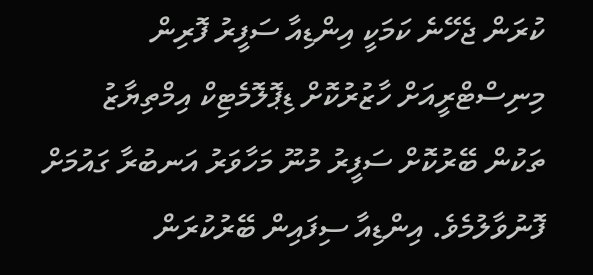ކުރަން ޖެހޭނެ ކަމަކީ އިންޑިއާ ސަފީރު ފޮރިން މިނިސްޓްރީއަށް ހާޒުރުކޮށް ޑިޕޮލޮމެޓިކް އިމްތިޔާޒު ތަކުން ބޭރުކޮށް ސަފީރު މުނޫ މަހާވަރު އަނބުރާ ގައުމަށް ފޮނުވާލުމެވެ. އިންޑިއާ ސިފައިން ބޭރުކުރަން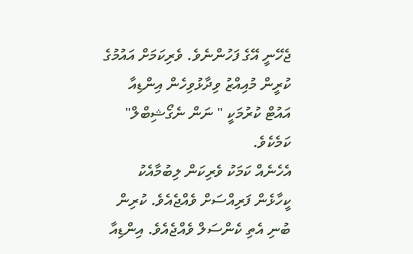ޖެހޭނީ އޭގެ ފަހުންނެވެ. ވެރިކަމަށް އައުމުގެ ކުރީން މުއިއްޒު ވިދާޅުވިހެން އިންޑިއާ އައުޓް ކުރުމަކީ " ނަން ނެގޯޝިބްލް" ކަމެކެވެ.
އެހެނެއް ކަމަކު ވެރިކަން ލިބުމާއެކު ކީހާޅެން ފަރިއްސަށް ވެއްޖެއެވެ. ކުރިން ބުނި އެތި ކެންސަލް ވެއްޖެއެވެ. އިންޑިއާ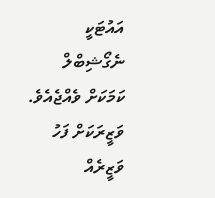އައުޓަކީ ނެގޯޝިބްލް ކަމަކަށް ވެއްޖެއެވެ. ވަޒީރަކަށް ފަހު ވަޒީރެއް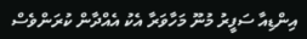އިންޑިއާ ސަފީރު މުނޫ މަހާވަރާ އެކު އެއްދާން ކުރަންވެސް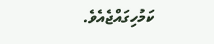ކަމުހިގައްޖެއެވެ.